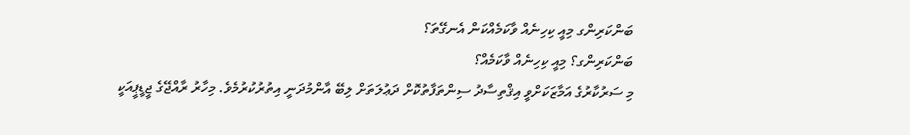ބަންކަރިންގ މިއީ ކިހިނެއް ވާކަމެއްކަން އެނގޭތަ؟
ބަންކަރިންގ؟ މިއީ ކިހިނެއް ވާކަމެއް؟
މި ސަރުކާރުގެ އަމާޒަކަށްވީ އިޤްތިސާދު ސިންތަފާތުކޮށް ދަޢުލަތަށް ލިބޭ އާންމުދަނީ އިތުރުކުރުމެވެ. މިހާރު ރާއްޖޭގެ ޖީޑީޕީއަކީ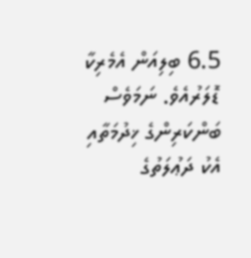6.5 ބިލިއަން އެމެރިކާ ޑޮލަރުއެވެ. ނަމަވެސް ބަންކަރިންގެ ޚިދުމަތާއި އެކު ދަޢުލަތުގެ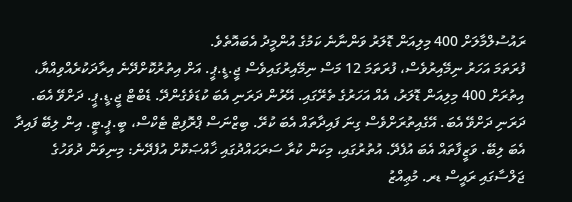ރައުސުލްމާލަށް 400 މިލިއަން ޑޮލަރު ވަންނާނެ ކަމުގެ އުންމީދު އެބައޮތެވެ.
ފުރަތަމަ އަހަރު ނިމޭއިރުވެސް، ފުރަތަމަ 12 މަސް ނިމޭއިރުގައިވެސް ޖީ.ޑީ.ޕީ. އަށް އިތުރުކޮށްދޭނެ އިރާދަކުރެއްވިއްޔާ، އިތުރަށް 400 މިލިއަން ޑޮލަރު، އެއް އަހަރުގެ ތެރޭގައި. އޭރުން ދަރަނި އެބަ ކުޑަވެގެންދޭ. ޑެބްޓް ޖީ.ޑީ.ޕީ. ދަށްވޭ އެބަ. ދަރަނި ދަށްވޭ އެބަ. އޭގެއިތުރަށްވެސް ގިނަ ފައިދާތައް އެބަ ކުރޭ. ބިޒްނަސް ޕްރޮފިޓް ޓެކްސް، ބީ.ޕީ.ޓީ. އިން ލިބޭ ފައިދާ އެބަ ލިބޭ. ވަޒީފާތައް އެބަ އުފެދޭ. އުތުރުގައި، މިކަން ކުރާ ސަރަޙައްދުގައި ޚާއްޞަކޮށް އުފެދޭނެ: މިނިވަން ދުވަހުގެ ޖަލްސާގައި ރައީސް ޑރ. މުޢިއްޒު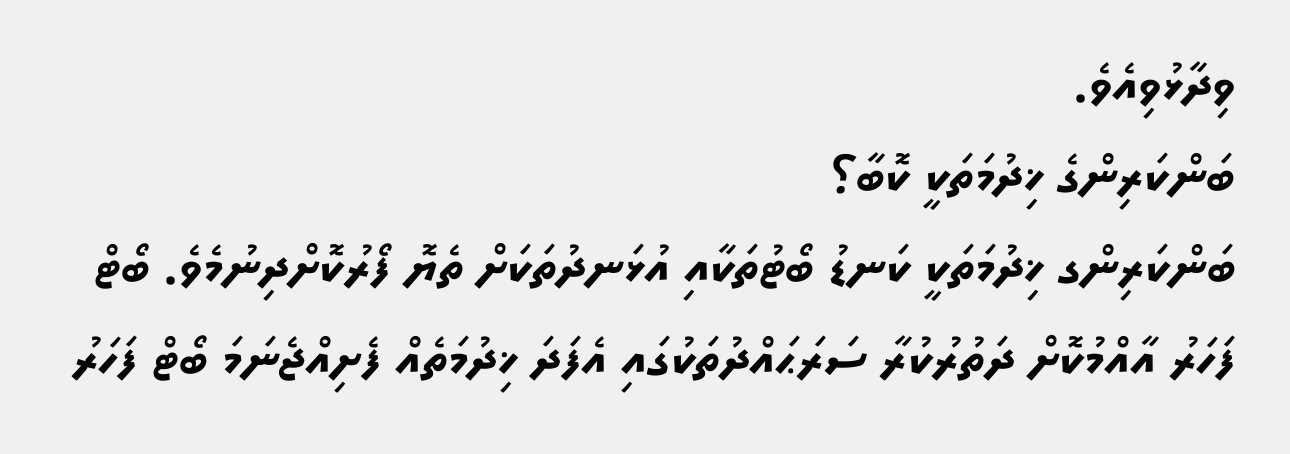ވިދާޅުވިއެވެ.
ބަންކަރިންގެ ޚިދުމަތަކީ ކޮބާ؟
ބަންކަރިންގ ޚިދުމަތަކީ ކަނޑު ބޯޓުތަކާއި އުޅަނދުތަކަށް ތެޔޮ ފޯރުކޮށްދިނުމެވެ. ބޯޓް ފަހަރު އާއްމުކޮށް ދަތުރުކުރާ ސަރަޙައްދުތަކުގައި އެފަދަ ޚިދުމަތެއް ފެށިއްޖެނަމަ ބޯޓް ފަހަރު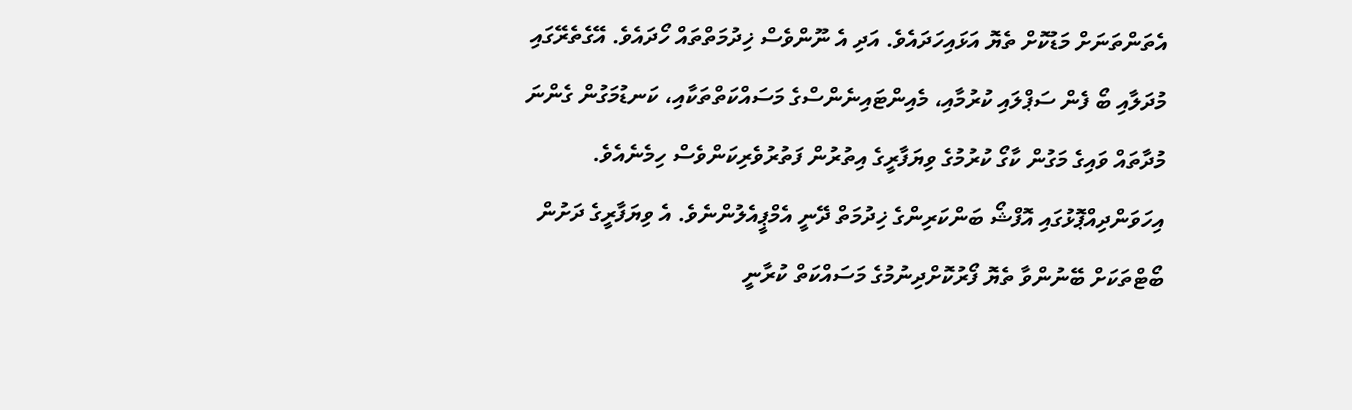އެތަންތަނަށް މަޑުކޮށް ތެޔޮ އަޅައިހަދައެވެ. އަދި އެ ނޫންވެސް ޚިދުމަތްތައް ހޯދައެވެ. އޭގެތެރޭގައި މުދަލާއި ބޯ ފެން ސަޕްލައި ކުރުމާއި، މެއިންޓައިނެންސްގެ މަސައްކަތްތަކާއި، ކަނޑުމަގުން ގެންނަ މުދާތައް ވައިގެ މަގުން ކާގޯ ކުރުމުގެ ވިޔަފާރީގެ އިތުރުން ފަތުރުވެރިކަންވެސް ހިމެނެއެވެ.
އިހަވަންދިއްޕޮޅުގައި އޮފްޝޯ ބަންކަރިންގެ ޚިދުމަތް ދޭނީ އެމްޕީއެލުންނެވެ. އެ ވިޔަފާރީގެ ދަށުން ބޯޓްތަކަށް ބޭނުންވާ ތެޔޮ ފޯރުކޮށްދިނުމުގެ މަސައްކަތް ކުރާނީ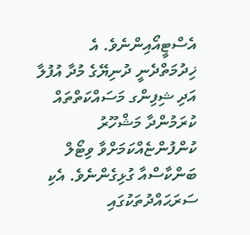އެސްޓީއޯއިންނެވެ. އެ ޚިދުމަތްދެނީ ދުނިޔޭގެ މުދާ އުފުލާ އަދި ޝިފިންގ މަސައްކަތްތައް ކުރަމުންދާ މަޝްހޫރު ކުންފުންޏެއްކަމަށްވާ ވިޓޯލް ބަންކާސްއާ ގުޅިގެންނެވެ. އެކި ސަރަޙައްދުތަކުގައި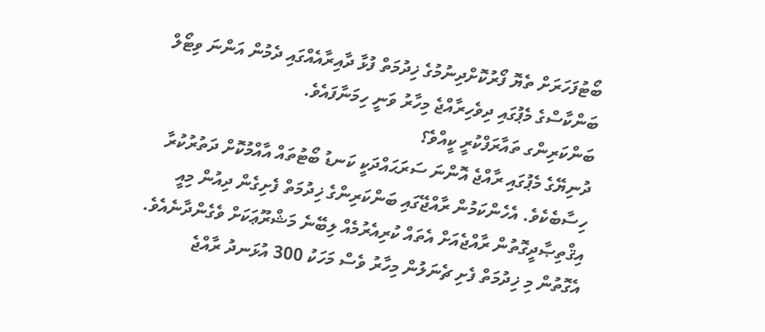ބޯޓުފަހަރަށް ތެޔޮ ފޯރުކޮށްދިނުމުގެ ޚިދުމަތް ފުޅާ ދާއިރާއެއްގައި ދެމުން އަންނަ ވިޓޯލް ބަންކާސްގެ މެޕުގައި ދިވެހިރާއްޖެ މިހާރު ވަނީ ހިމަނާފައެވެ.
ބަންކަރިންގ ތައާރަފްކުރީ ކީއްވެ؟
ދުނިޔޭގެ މެޕުގައި ރާއްޖެ އޮންނަ ސަރަޙައްދަކީ ކަނޑު ބޯޓުތައް އާއްމުކޮށް ދަތުރުކުރާ ހިސާބެކެވެ. އެހެންކަމުން ރާއްޖޭގައި ބަންކަރިންގެ ޚިދުމަތް ފެށިގެން ދިއުން މިއީ އިޤްތިޞާދީގޮތުން ރާއްޖެއަށް އެތައް ކުރިއެރުމެއް ލިބޭނެ މަޝްރޫޢަކަށް ވެގެންދާނެއެވެ. އެގޮތުން މި ޚިދުމަތް ފެށި ޗެނަލުން މިހާރު ވެސް މަހަކު 300 އުޅަނދު ރާއްޖެ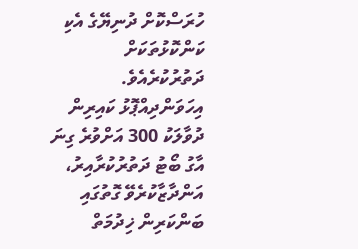ހުރަސްކޮށް ދުނިޔޭގެ އެކި ކަންކޮޅުތަކަށް ދަތުރުކުރެއެވެ.
އިހަވަންދިއްޕޮޅު ކައިރިން ދުވާލަކު 300 އަށްވުރެ ގިނަ އާގު ބޯޓު ދަތުރުކުރާއިރު، އަންދާޒާކުރެވޭ ގޮތުގައި ބަންކަރިން ޚިދުމަތް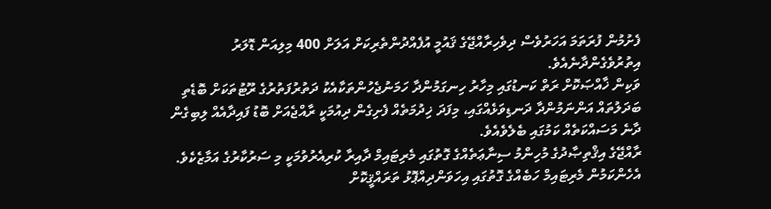ފެށުމުން ފުރަތަމަ އަހަރުވެސް ދިވެހިރާއްޖޭގެ ޤައުމީ އުފެއްދުންތެރިކަށް އަލަށް 400 މިލިއަން ޑޮލަރު އިތުރުވެގެންދާނެއެވެ.
ވަކިން ޚާއްޞަކޮށް ރަތް ކަނޑުގައި މިހާރު ހިނގަމުންދާ ހަމަނުޖެހުންތަކާއެކު ދަތުރުފަތުރުގެ ރޫޓުތަކަށް ބޮޑެތި ބަދަލުތައް އަންނަމުންދާ ދަނޑިވަޅެއްގައި، މިފަދަ ޚިދުމަތެއް ފެށިގެން ދިއުމަކީ ރާއްޖެއަށް ބޮޑު ފައިދާއެއް ލިބިގެން ދާނެ މަސައްކަތެއް ކަމުގައި ބެލެވެއެވެ.
ރާއްޖޭގެ އިޤްތިޞާދުގެ މުހިންމު ސިނާޢަތެއްގެ ގޮތުގައި މެރިޓައިމް ދާއިރާ ކުރިއެރުވުމަކީ މި ސަރުކާރުގެ އަމާޒެކެވެ. އެހެންކަމުން މެރިޓައިމް ހަބެއްގެ ގޮތުގައި އިހަވަންދިއްޕޮޅު ތަރައްޤީކޮށް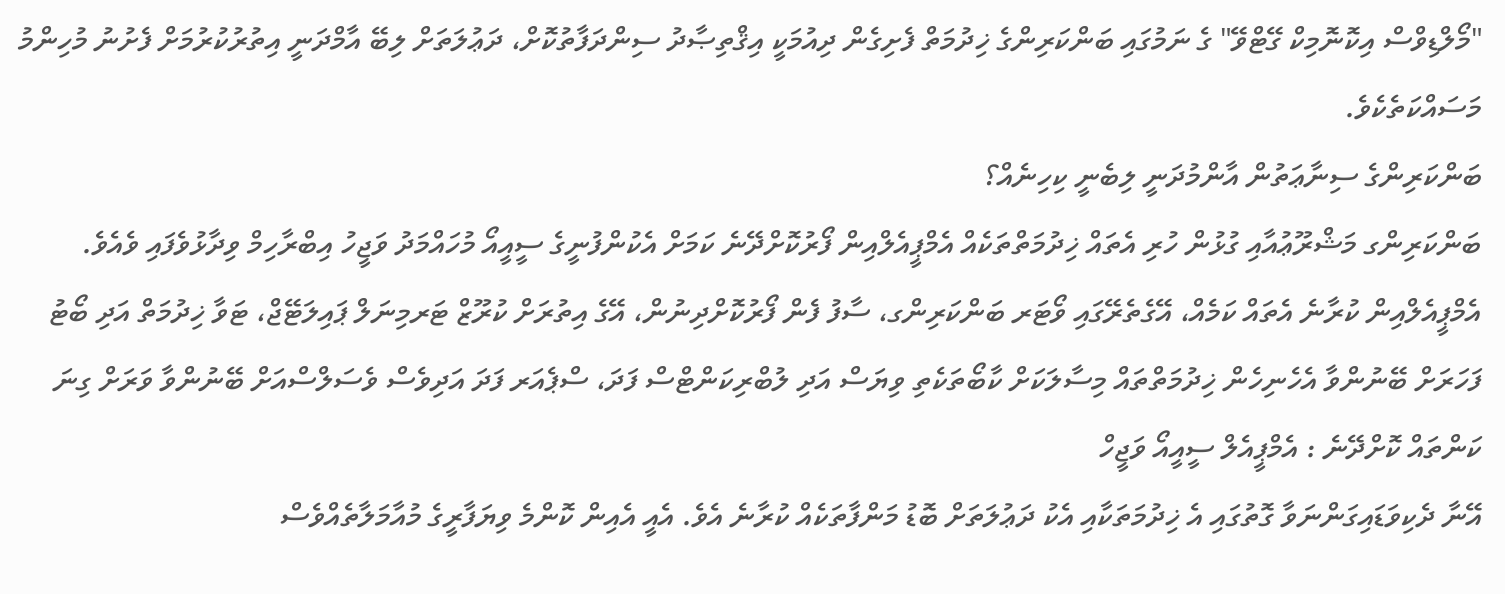"މޯލްޑިވްސް އިކޮނޮމިކް ގޭޓްވޭ" ގެ ނަމުގައި ބަންކަރިންގެ ޚިދުމަތް ފެށިގެން ދިއުމަކީ އިޤްތިޞާދު ސިންދަފާތުކޮށް، ދަޢުލަތަށް ލިބޭ އާމްދަނީ އިތުރުކުރުމަށް ފެށުނު މުހިންމު މަސައްކަތެކެވެ.
ބަންކަރިންގެ ސިނާޢަތުން އާންމުދަނީ ލިބެނީ ކިހިނެއް؟
ބަންކަރިންގ މަޝްރޫޢުއާއި ގުޅުން ހުރި އެތައް ޚިދުމަތްތަކެއް އެމްޕީއެލްއިން ފޯރުކޮށްދޭނެ ކަމަށް އެކުންފުނީގެ ސީއީއޯ މުހައްމަދު ވަޖީހު އިބްރާހިމް ވިދާޅުވެފައި ވެއެވެ.
އެމްޕީއެލްއިން ކުރާނެ އެތައް ކަމެއް، އޭގެތެރޭގައި ވޯޓަރ ބަންކަރިންގ، ސާފު ފެން ފޯރުކޮށްދިނުން، އޭގެ އިތުރަށް ކުރޫޒް ޓަރމިނަލް ޕައިލަޓޭޖް، ޓަވާ ޚިދުމަތް އަދި ބޯޓު ފަހަރަށް ބޭނުންވާ އެހެނިހެން ޚިދުމަތްތައް މިސާލަކަށް ކާބޯތަކެތި ވިޔަސް އަދި ލުބްރިކަންޓްސް ފަދަ، ސްޕެއަރ ފަދަ އަދިވެސް ވެސަލްސްއަށް ބޭނުންވާ ވަރަށް ގިނަ ކަންތައް ކޮށްދޭނެ : އެމްޕީއެލް ސީއީއޯ ވަޖީހް
އޭނާ ދެކިވަޑައިގަންނަވާ ގޮތުގައި އެ ޚިދުމަތަކާއި އެކު ދަޢުލަތަށް ބޮޑު މަންފާތަކެއް ކުރާނެ އެވެ. އެއީ އެއިން ކޮންމެ ވިޔަފާރީގެ މުއާމަލާތެއްވެސް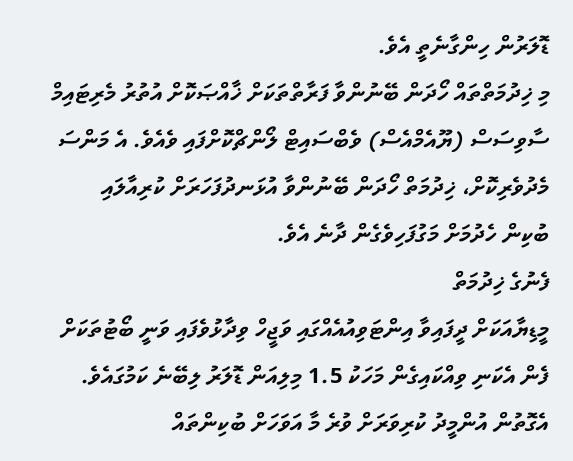ޑޮލަރުން ހިންގާނެތީ އެވެ.
މި ޚިދުމަތްތައް ހޯދަން ބޭނުންވާ ފަރާތްތަކަށް ޚާއްޞަކޮށް އުތުރު މެރިޓައިމް ސާވިސަސް (ޔޫއެމްއެސް) ވެބްސައިޓް ލޯންޗްކޮށްފައި ވެއެވެ. އެ މަންސަ މެދުވެރިކޮށް، ޚިދުމަތް ހޯދަން ބޭނުންވާ އުޅަނދުފަހަރަށް ކުރިއާލައި ބުކިން ހެދުމަށް މަގުފަހިވެގެން ދާނެ އެވެ.
ފެނުގެ ޚިދުމަތް
މީޑިޔާއަކަށް ދީފައިވާ އިންޓަވިއުއެއްގައި ވަޖީހް ވިދާޅުވެފައި ވަނީ ބޯޓުތަކަށް ފެން އެކަނި ވިއްކައިގެން މަހަކު 1.5 މިލިއަން ޑޮލަރު ލިބޭނެ ކަމުގައެވެ. އެގޮތުން އުންމީދު ކުރިވަރަށް ވުރެ މާ އަވަހަށް ބުކިންތައް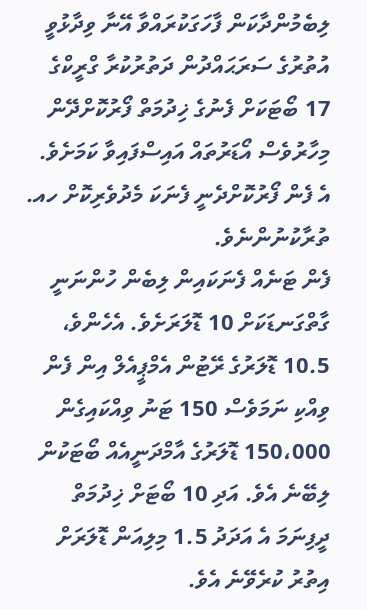ލިބެމުންދާކަން ފާހަގަކުރައްވާ އޭނާ ވިދާޅުވީ އުތުރުގެ ސަރަޙައްދުން ދަތުރުކުރާ ގްރީކްގެ 17 ބޯޓަކަށް ފެނުގެ ޚިދުމަތް ފޯރުކޮށްދޭން މިހާރުވެސް އޯޑަރުތައް އައިސްފައިވާ ކަމަށެވެ. އެ ފެން ފޯރުކޮށްދެނީ ފެނަކަ މެދުވެރިކޮށް ހއ. ތުރާކުނުންނެވެ.
ފެން ޓަނެއް ފެނަކައިން ލިބެން ހުންނަނީ ގާތްގަނޑަކަށް 10 ޑޮލަރަށެވެ. އެހެންވެ، 10.5 ޑޮލަރުގެ ރޭޓުން އެމްޕީއެލް އިން ފެން ވިއްކި ނަމަވެސް 150 ޓަނު ވިއްކައިގެން 150،000 ޑޮލަރުގެ އާމްދަނީއެއް ބޯޓަކުން ލިބޭނެ އެވެ. އަދި 10 ބޯޓަށް ޚިދުމަތް ދީފިނަމަ އެ އަދަދު 1.5 މިލިއަން ޑޮލަރަށް އިތުރު ކުރެވޭނެ އެވެ.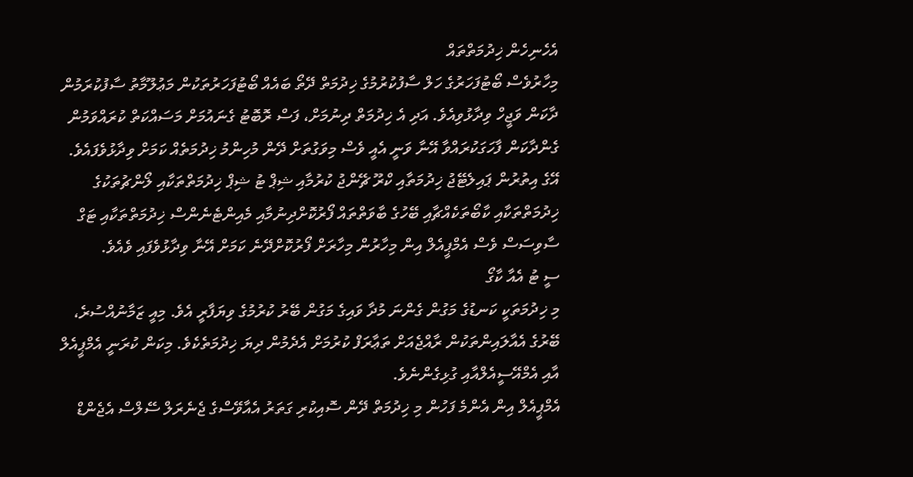އެހެނިހެން ޚިދުމަތްތައް
މިހާރުވެސް ބޯޓުފަހަރުގެ ހަލް ސާފުކުރުމުގެ ޚިދުމަތް ދޭތޯ ބައެއް ބޯޓުފަހަރުތަކުން މަޢުލޫމާތު ސާފުކުރަމުން ދާކަން ވަޖީހް ވިދާޅުވިއެވެ. އަދި އެ ޚިދުމަތް ދިނުމަށް، ފަސް ރޮބޮޓު ގެނައުމަށް މަސައްކަތް ކުރައްވަމުން ގެންދާކަން ފާހަގަކުރައްވާ އޭނާ ވަނީ އެއީ ވެސް މިވަގުތަށް ދޭން މުހިންމު ޚިދުމަތެއް ކަމަށް ވިދާޅުވެފައެވެ.
އޭގެ އިތުރުން ޕައިލެޓޭޖު ޚިދުމަތާއި ކްރޫ ޗޭންޖު ކުރުމާއި ޝިޕް ޓު ޝިޕް ޚިދުމަތްތަކާއި ލޯންޗުތަކުގެ ޚިދުމަތްތަކާއި ކާބޯތަކެއްޗާއި ބޭހުގެ ބާވަތްތައް ފޯރުކޮށްދިނުމާއި މެއިންޓެނެންސް ޚިދުމަތްތަކާއި ޓަގް ސާވިސަސް ވެސް އެމްޕީއެލް އިން މިހާރުން މިހާރަށް ފޯރުކޮށްދޭނެ ކަމަށް އޭނާ ވިދާޅުވެފައި ވެއެވެ.
ސީ ޓު އެއާ ކާގޯ
މި ޚިދުމަތަކީ ކަނޑުގެ މަގުން ގެންނަ މުދާ ވައިގެ މަގުން ބޭރު ކުރުމުގެ ވިޔަފާރީ އެވެ. މިއީ ޒަމާނުއްސުރެ، ބޭރުގެ އެއާލައިންތަކުން ރާއްޖެއަށް ތަޢާރަފް ކުރުމަށް އެދެމުން ދިޔަ ޚިދުމަތެކެވެ. މިކަން ކުރަނީ އެމްޕީއެލް އާއި އެމްއޭސީއެލްއާއި ގުޅިގެންނެވެ.
އެމްޕީއެލް އިން އެންމެ ފަހުން މި ޚިދުމަތް ދޭން ސޮއިކުރި ގަތަރު އެއާވޭސްގެ ޖެނެރަލް ސޭލްސް އެޖެންޑް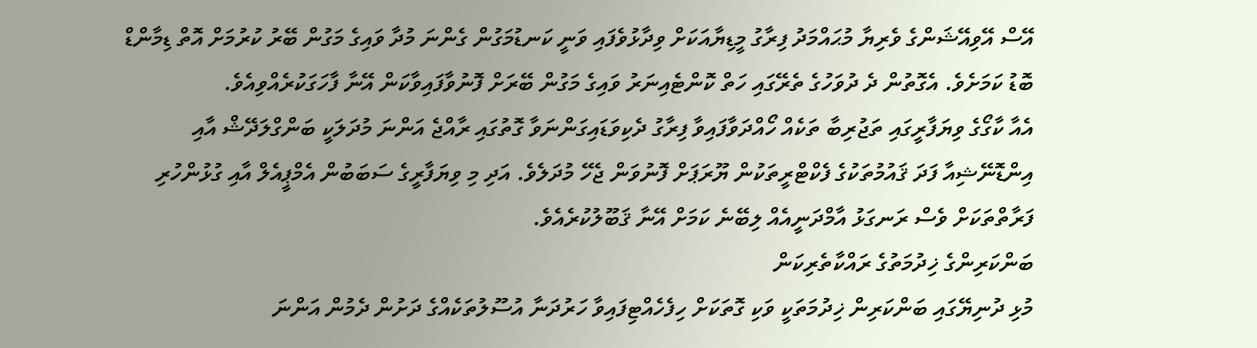އޭސް އޭވިއޭޝަންގެ ވެރިޔާ މުޙައްމަދު ފިރާގު މީޑިޔާއަކަށް ވިދާޅުވެފައި ވަނީ ކަނޑުމަގުން ގެންނަ މުދާ ވައިގެ މަގުން ބޭރު ކުރުމަށް އޮތް ޑިމާންޑް ބޮޑު ކަމަށެވެ. އެގޮތުން ދެ ދުވަހުގެ ތެރޭގައި ހަތް ކޮންޓެއިނަރު ވައިގެ މަގުން ބޭރަށް ފޮނުވާފައިވާކަން އޭނާ ފާހަގަކުރެއްވިއެވެ.
އެއާ ކާގޯގެ ވިޔަފާރީގައި ތަޖުރިބާ ތަކެއް ހޯއްދަވާފައިވާ ފިރާގު ދެކިވަޑައިގަންނަވާ ގޮތުގައި ރާއްޖެ އަންނަ މުދަލަކީ ބަންގްލަދޭޝް އާއި އިންޑޮނޭޝިއާ ފަދަ ޤައުމުތަކުގެ ފެކްޓްރީތަކުން ޔޫރަޕަށް ފޮނުވަން ޖެހޭ މުދަލެވެ. އަދި މި ވިޔަފާރީގެ ސަބަބުން އެމްޕީއެލް އާއި ގުޅުންހުރި ފަރާތްތަކަށް ވެސް ރަނގަޅު އާމްދަނީއެއް ލިބޭނެ ކަމަށް އޭނާ ޤަބޫލުކުރެއެވެ.
ބަންކަރިންގެ ޚިދުމަތުގެ ރައްކާތެރިކަން
މުޅި ދުނިޔޭގައި ބަންކަރިން ޚިދުމަތަކީ ވަކި ގޮތަކަށް ހިފެހެއްޓިފައިވާ ހަރުދަނާ އުސޫލުތަކެއްގެ ދަށުން ދެމުން އަންނަ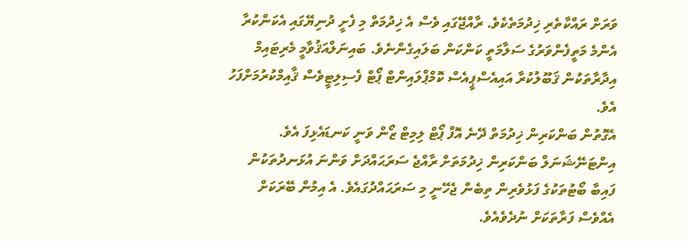ވަރަށް ރައްކާތެރި ޚިދުމަތެކެވެ. ރާއްޖޭގައި ވެސް އެ ޚިދުމަތް މި ފެށީ ދުނިޔޭގައި އެކަންކުރާ އެންމެ މަތީފެންވަރުގެ ސަލާމަތީ ކަންކަން ބަލައިގެންނެވެ. ބައިނަލްއަޤުވާމީ މެރިޓައިމް އިދާރާތަކުން ޤަބޫލުކުރާ އައިއެސްޕީއެސް ކޮމްޕްލައިންޓް ޕޯޓް ފެސިލިޓީވެސް ޤާއިމްކުރުމަށްފަހު އެވެ.
އެގޮތުން ބަންކަރިން ޚިދުމަތް ދޭނެ އޮފް ޕޯޓް ލިމިޓް ޒޯން ވަނީ ކަނޑައެޅިފަ އެވެ. އިންޓަނޭޝަނަލް ބަންކަރިން ޚިދުމަތަށް ރާއްޖެ ސަރަޙައްދަށް ވަންނަ އުޅަނދުތަކުން ފައިބާ ބޯޓުތަކުގެ ފަޅުވެރިން ތިބެން ޖެހޭނީ މި ސަރަޙައްދުގައެވެ. އެ އިމުން ބޭރަކަށް އެއްވެސް ފަރާތަކަށް ނުދެވެއެވެ.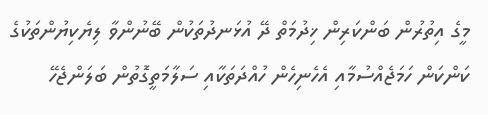މީގެ އިތުރުން ބަންކަރިން ޚިދުމަތް ދޭ އުޅަނދުތަކުން ބޭނުންވާ ލިޔެކިޔުންތަކުގެ ކަންކަން ހަމަޖެއްސުމާއި އެހެނިހެން ހުއްދަތަކާއި ސަލާމަތީގޮތުން ބަލަންޖެހޭ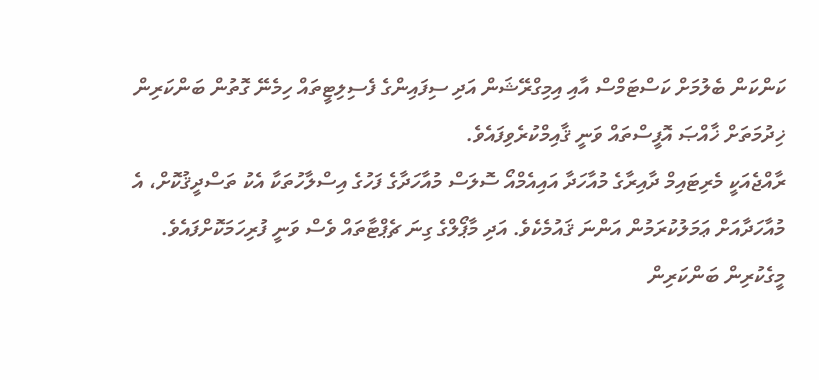ކަންކަން ބެލުމަށް ކަސްޓަމްސް އާއި އިމިގްރޭޝަން އަދި ސިފައިންގެ ފެސިލިޓީތައް ހިމެނޭ ގޮތުން ބަންކަރިން ޚިދުމަތަށް ޚާއްޞަ އޮފީސްތައް ވަނީ ޤާއިމްކުރެވިފައެވެ.
ރާއްޖެއަކީ މެރިޓައިމް ދާއިރާގެ މުއާހަދާ އައިއެމްއޯ ސޮލަސް މުއާހަދާގެ ފަހުގެ އިސްލާހުތަކާ އެކު ތަސްދީޤުކޮށް، އެ މުއާހަދާއަށް ޢަމަލުކުރަމުން އަންނަ ޤައުމެކެވެ. އަދި މާޕޯލްގެ ގިނަ ޗެޕްޓާތައް ވެސް ވަނީ ފުރިހަމަކޮށްފައެވެ.
މީގެކުރިން ބަންކަރިން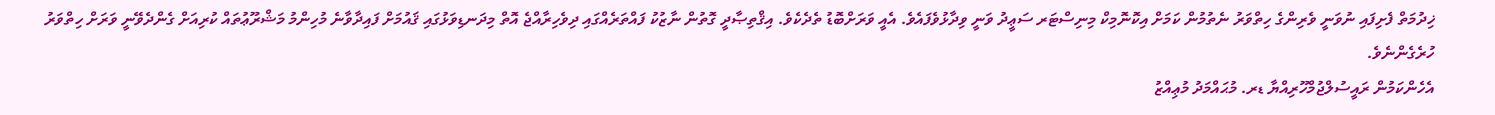ޚިދުމަތް ފެށިފައި ނުވަނީ ވެރިންގެ ހިތްވަރު ނެތުމުން ކަމަށް އިކޮނޮމިކް މިނިސްޓަރ ސަޢީދު ވަނީ ވިދާޅުވެފައެވެ. އެއީ ވަރަށްބޮޑު ތެދެކެވެ. އިޤްތިޞާދީ ގޮތުން ނާޒުކު ފައްތަރެއްގައި ދިވެހިރާއްޖެ އޮތް މިދަނޑިވަޅުގައި ޤައުމަށް ފައިދާވާނެ މުހިންމު މަޝްރޫޢުތައް ކުރިއަށް ގެންދެވޭނީ ވަރަށް ހިތްވަރު ހުރެގެންނެވެ.
އެހެންކަމުން ރައީސުލްޖުމްހޫރިއްޔާ ޑރ. މުޙައްމަދު މުޢިއްޒު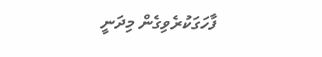ފާހަގަކުރެވިގެން މިދަނީ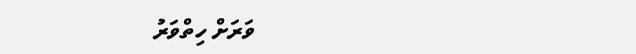ވަރަށް ހިތްވަރު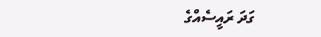ގަދަ ރައީސެއްގެ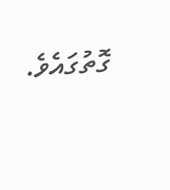ގޮތުގައެވެ.